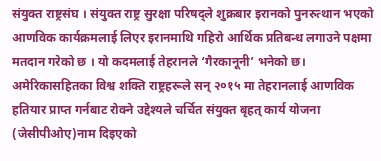संयुक्त राष्ट्रसंघ । संयुक्त राष्ट्र सुरक्षा परिषद्ले शुक्रबार इरानको पुनरुत्थान भएको आणविक कार्यक्रमलाई लिएर इरानमाथि गहिरो आर्थिक प्रतिबन्ध लगाउने पक्षमा मतदान गरेको छ । यो कदमलाई तेहरानले ‘गैरकानूनी’ भनेको छ।
अमेरिकासहितका विश्व शक्ति राष्ट्रहरूले सन् २०१५ मा तेहरानलाई आणविक हतियार प्राप्त गर्नबाट रोक्ने उद्देश्यले चर्चित संयुक्त बृहत् कार्य योजना (जेसीपीओए)नाम दिइएको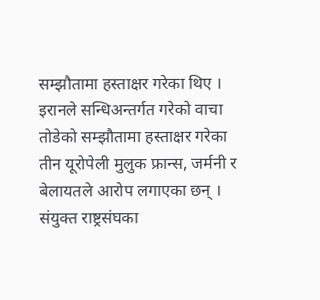सम्झौतामा हस्ताक्षर गरेका थिए ।
इरानले सन्धिअन्तर्गत गरेको वाचा तोडेको सम्झौतामा हस्ताक्षर गरेका तीन यूरोपेली मुलुक फ्रान्स, जर्मनी र बेलायतले आरोप लगाएका छन् ।
संयुक्त राष्ट्रसंघका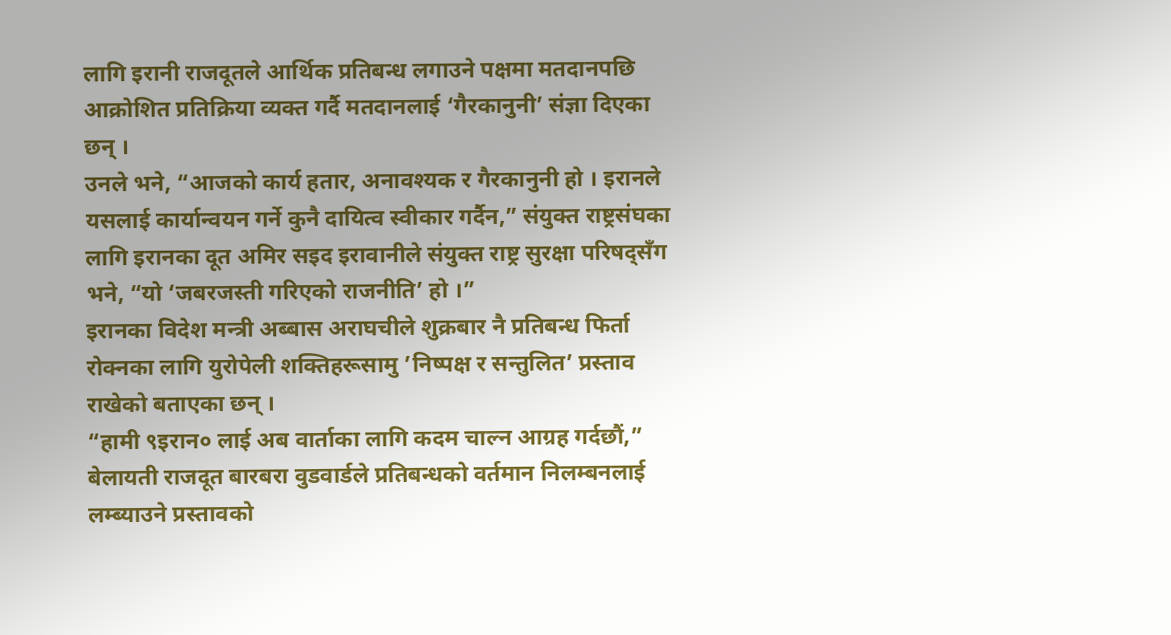लागि इरानी राजदूतले आर्थिक प्रतिबन्ध लगाउने पक्षमा मतदानपछि आक्रोशित प्रतिक्रिया व्यक्त गर्दै मतदानलाई ‘गैरकानुनी’ संज्ञा दिएका छन् ।
उनले भने, “आजको कार्य हतार, अनावश्यक र गैरकानुनी हो । इरानले यसलाई कार्यान्वयन गर्ने कुनै दायित्व स्वीकार गर्दैन,” संयुक्त राष्ट्रसंघका लागि इरानका दूत अमिर सइद इरावानीले संयुक्त राष्ट्र सुरक्षा परिषद्सँग भने, “यो ‘जबरजस्ती गरिएको राजनीति’ हो ।”
इरानका विदेश मन्त्री अब्बास अराघचीले शुक्रबार नै प्रतिबन्ध फिर्ता रोक्नका लागि युरोपेली शक्तिहरूसामु ’निष्पक्ष र सन्तुलित’ प्रस्ताव राखेको बताएका छन् ।
“हामी ९इरान० लाई अब वार्ताका लागि कदम चाल्न आग्रह गर्दछौं,” बेलायती राजदूत बारबरा वुडवार्डले प्रतिबन्धको वर्तमान निलम्बनलाई लम्ब्याउने प्रस्तावको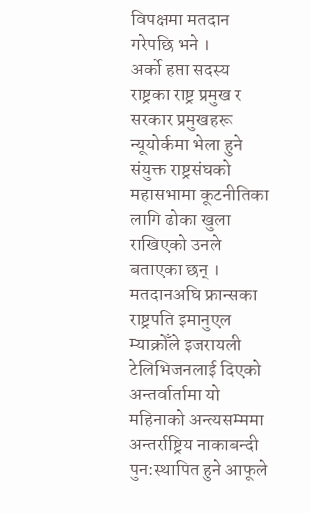विपक्षमा मतदान गरेपछि भने ।
अर्को हप्ता सदस्य राष्ट्रका राष्ट्र प्रमुख र सरकार प्रमुखहरू न्यूयोर्कमा भेला हुने संयुक्त राष्ट्रसंघको महासभामा कूटनीतिका लागि ढोका खुला राखिएको उनले बताएका छन् ।
मतदानअघि फ्रान्सका राष्ट्रपति इमानुएल म्याक्रोँले इजरायली टेलिभिजनलाई दिएको अन्तर्वार्तामा यो महिनाको अन्त्यसम्ममा अन्तर्राष्ट्रिय नाकाबन्दी पुन:स्थापित हुने आफूले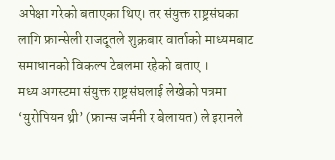अपेक्षा गरेको बताएका थिए। तर संयुक्त राष्ट्रसंघका लागि फ्रान्सेली राजदूतले शुक्रबार वार्ताको माध्यमबाट समाधानको विकल्प टेबलमा रहेको बताए ।
मध्य अगस्टमा संयुक्त राष्ट्रसंघलाई लेखेको पत्रमा ‘युरोपियन थ्री’ (फ्रान्स जर्मनी र बेलायत) ले इरानले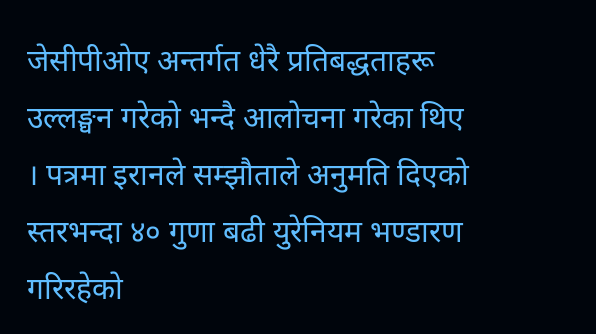जेसीपीओए अन्तर्गत धेरै प्रतिबद्धताहरू उल्लङ्घन गरेको भन्दै आलोचना गरेका थिए । पत्रमा इरानले सम्झौताले अनुमति दिएको स्तरभन्दा ४० गुणा बढी युरेनियम भण्डारण गरिरहेको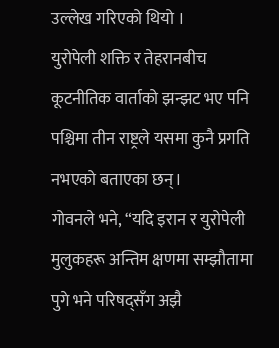उल्लेख गरिएको थियो ।
युरोपेली शक्ति र तेहरानबीच कूटनीतिक वार्ताको झन्झट भए पनि पश्चिमा तीन राष्ट्रले यसमा कुनै प्रगति नभएको बताएका छन्।
गोवनले भने, “यदि इरान र युरोपेली मुलुकहरू अन्तिम क्षणमा सम्झौतामा पुगे भने परिषद्सँग अझै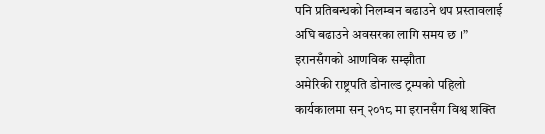पनि प्रतिबन्धको निलम्बन बढाउने थप प्रस्तावलाई अघि बढाउने अवसरका लागि समय छ ।”
इरानसँगको आणविक सम्झौता
अमेरिकी राष्ट्रपति डोनाल्ड ट्रम्पको पहिलो कार्यकालमा सन् २०१८ मा इरानसँग विश्व शक्ति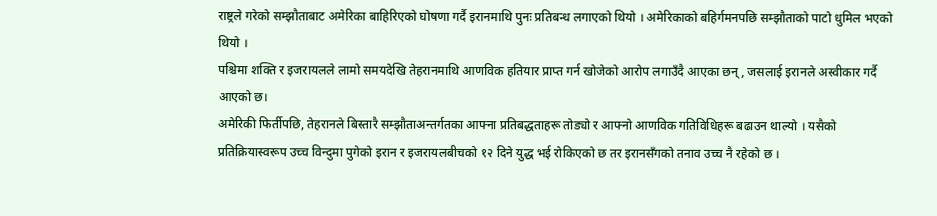राष्ट्रले गरेको सम्झौताबाट अमेरिका बाहिरिएको घोषणा गर्दै इरानमाथि पुनः प्रतिबन्ध लगाएको थियो । अमेरिकाको बहिर्गमनपछि सम्झौताको पाटो धुमिल भएको थियो ।
पश्चिमा शक्ति र इजरायलले लामो समयदेखि तेहरानमाथि आणविक हतियार प्राप्त गर्न खोजेको आरोप लगाउँदै आएका छन्, जसलाई इरानले अस्वीकार गर्दै आएको छ।
अमेरिकी फिर्तीपछि, तेहरानले बिस्तारै सम्झौताअन्तर्गतका आफ्ना प्रतिबद्धताहरू तोड्यो र आफ्नो आणविक गतिविधिहरू बढाउन थाल्यो । यसैको प्रतिक्रियास्वरूप उच्च विन्दुमा पुगेको इरान र इजरायलबीचको १२ दिने युद्ध भई रोकिएको छ तर इरानसँगको तनाव उच्च नै रहेको छ ।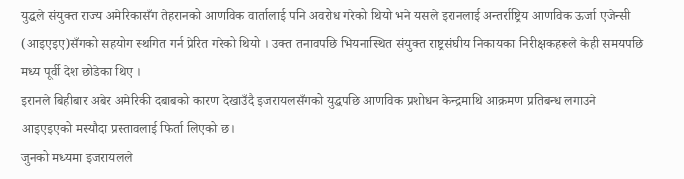युद्धले संयुक्त राज्य अमेरिकासँग तेहरानको आणविक वार्तालाई पनि अवरोध गरेको थियो भने यसले इरानलाई अन्तर्राष्ट्रिय आणविक ऊर्जा एजेन्सी (आइएइए)सँगको सहयोग स्थगित गर्न प्रेरित गरेको थियो । उक्त तनावपछि भियनास्थित संयुक्त राष्ट्रसंघीय निकायका निरीक्षकहरूले केही समयपछि मध्य पूर्वी देश छोडेका थिए ।
इरानले बिहीबार अबेर अमेरिकी दबाबको कारण देखाउँदै इजरायलसँगको युद्धपछि आणविक प्रशोधन केन्द्रमाथि आक्रमण प्रतिबन्ध लगाउने आइएइएको मस्यौदा प्रस्तावलाई फिर्ता लिएको छ।
जुनको मध्यमा इजरायलले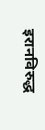इरानविरुद्ध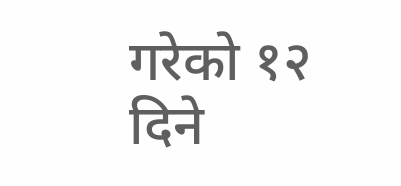गरेको १२ दिने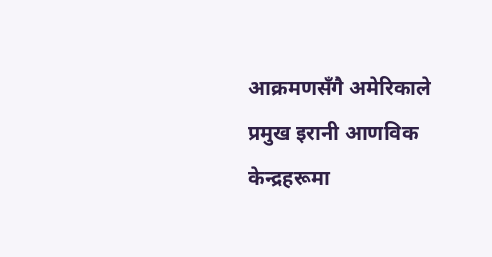आक्रमणसँगै अमेरिकाले प्रमुख इरानी आणविक केन्द्रहरूमा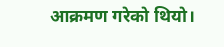आक्रमण गरेको थियो।